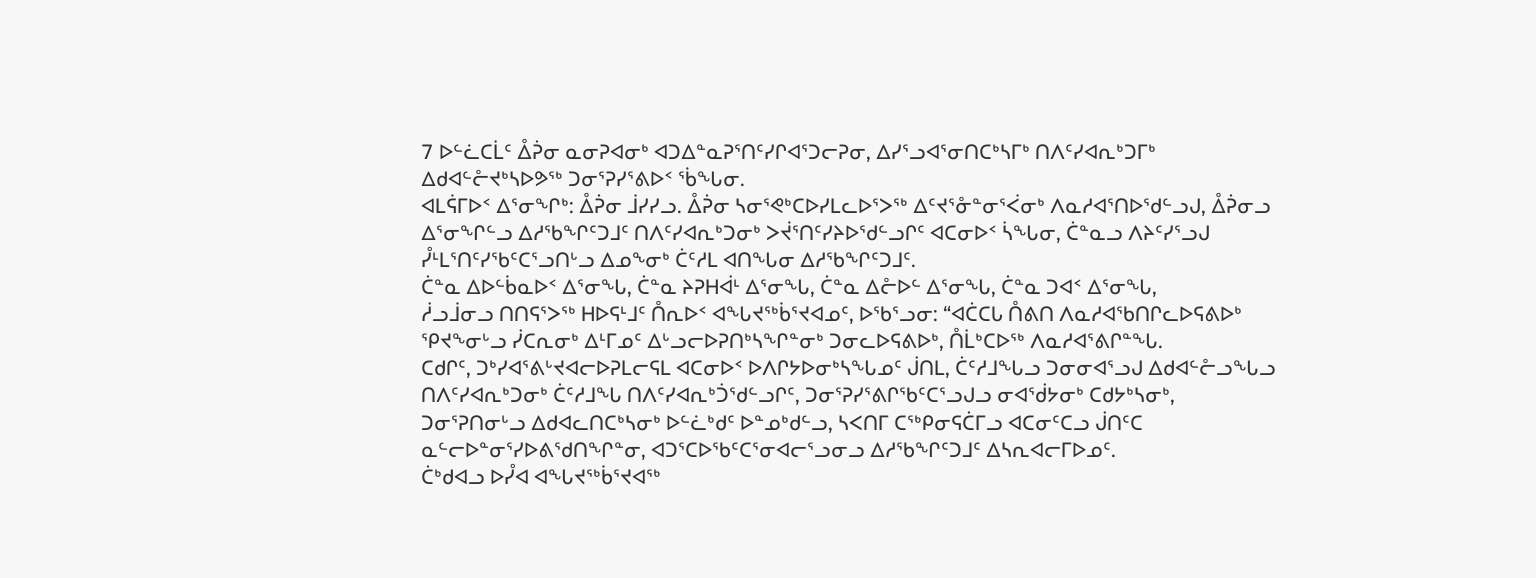7 ᐅᓪᓛᑕᒫᑦ ᐂᕉᓂ ᓇᓂᕈᐊᓂᒃ ᐊᑐᐃᓐᓇᕈᕐᑎᑦᓯᒋᐊᕐᑐᓕᕈᓂ, ᐃᓯᕐᓗᐊᕐᓂᑎᑕᒃᓴᒥᒃ ᑎᐱᑦᓯᐊᕆᒃᑐᒥᒃ ᐃᑯᐊᓪᓔᔪᒃᓴᐅᕗᖅ ᑐᓂᕐᕈᓯᕐᕕᐅᑉ ᖄᖓᓂ.
ᐊᒪᕌᒥᐅᑉ ᐃᕐᓂᖏᒃ: ᐂᕉᓂ ᒨᓯᓯᓗ. ᐂᕉᓂ ᓴᓂᕐᕙᒃᑕᐅᓯᒪᓚᐅᕐᐳᖅ ᐃᑦᔪᕐᓁᓐᓂᕐᐹᓂᒃ ᐱᓇᓱᐊᕐᑎᐅᖁᓪᓗᒍ, ᐂᕉᓂᓗ ᐃᕐᓂᖏᓪᓗ ᐃᓱᖃᖏᑦᑐᒧᑦ ᑎᐱᑦᓯᐊᕆᒃᑐᓂᒃ ᐳᔫᕐᑎᑦᓯᔨᐅᖁᓪᓗᒋᑦ ᐊᑕᓂᐅᑉ ᓵᖓᓂ, ᑖᓐᓇᓗ ᐱᔨᑦᓯᕐᓗᒍ ᓮᒻᒪᕐᑎᑦᓯᖃᑦᑕᕐᓗᑎᒡᓗ ᐃᓄᖕᓂᒃ ᑖᑦᓱᒪ ᐊᑎᖓᓂ ᐃᓱᖃᖏᑦᑐᒧᑦ.
ᑖᓐᓇ ᐃᐅᓪᑳᓇᐅᑉ ᐃᕐᓂᖓ, ᑖᓐᓇ ᔨᕈᕼᐋᒻ ᐃᕐᓂᖓ, ᑖᓐᓇ ᐃᓔᐅᓪ ᐃᕐᓂᖓ, ᑖᓐᓇ ᑐᐊᑉ ᐃᕐᓂᖓ,
ᓲᓗᒨᓂᓗ ᑎᑎᕋᕐᐳᖅ ᕼᐅᕋᒻᒧᑦ ᑍᕆᐅᑉ ᐊᖓᔪᖅᑳᕐᔪᐊᓄᑦ, ᐅᖃᕐᓗᓂ: “ᐊᑖᑕᒐ ᑍᕕᑎ ᐱᓇᓱᐊᖃᑎᒋᓚᐅᕋᕕᐅᒃ ᕿᔪᖕᓂᒡᓗ ᓰᑕᕆᓂᒃ ᐃᒻᒥᓄᑦ ᐃᒡᓗᓕᐅᕈᑎᒃᓴᖏᓐᓂᒃ ᑐᓂᓚᐅᕋᕕᐅᒃ, ᑍᒫᒃᑕᐅᖅ ᐱᓇᓱᐊᕐᕕᒋᓐᖓ.
ᑕᑯᒋᑦ, ᑐᒃᓯᐊᕐᕕᒡᔪᐊᓕᐅᕈᒪᓕᕋᒪ ᐊᑕᓂᐅᑉ ᐅᐱᒋᔭᐅᓂᒃᓴᖓᓄᑦ ᒎᑎᒪ, ᑖᑦᓱᒧᖓᓗ ᑐᓂᓂᐊᕐᓗᒍ ᐃᑯᐊᓪᓔᓗᖓᓗ ᑎᐱᑦᓯᐊᕆᒃᑐᓂᒃ ᑖᑦᓱᒧᖓ ᑎᐱᑦᓯᐊᕆᒃᑑᖁᓪᓗᒋᑦ, ᑐᓂᕐᕈᓯᕐᕕᒋᖃᑦᑕᕐᓗᒍᓗ ᓂᐊᖂᔭᓂᒃ ᑕᑯᔭᒃᓴᓂᒃ, ᑐᓂᕐᕈᑎᓂᒡᓗ ᐃᑯᐊᓚᑎᑕᒃᓴᓂᒃ ᐅᓪᓛᒃᑯᑦ ᐅᓐᓄᒃᑯᓪᓗ, ᓴᐸᑎᒥ ᑕᖅᑭᓂᕋᑖᒥᓗ ᐊᑕᓂᑦᑕᓗ ᒎᑎᑦᑕ ᓇᓪᓕᐅᓐᓂᕐᓯᐅᕕᖁᑎᖏᓐᓂ, ᐊᑐᕐᑕᐅᖃᑦᑕᕐᓂᐊᓕᕐᓗᓂᓗ ᐃᓱᖃᖏᑦᑐᒧᑦ ᐃᓴᕆᐊᓕᒥᐅᓄᑦ.
ᑖᒃᑯᐊᓗ ᐅᓮᐊ ᐊᖓᔪᖅᑳᕐᔪᐊᖅ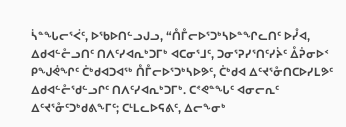ᓵᓐᖓᓕᕐᐹᑦ, ᐅᖃᐅᑎᓪᓗᒍᓗ, “ᑍᒤᓕᐅᕐᑐᒃᓴᐅᓐᖏᓚᑎᑦ ᐅᓮᐊ, ᐃᑯᐊᓪᓔᓗᑎᑦ ᑎᐱᑦᓯᐊᕆᒃᑐᒥᒃ ᐊᑕᓂᕐᒧᑦ, ᑐᓂᕐᕈᓯᕐᑎᑦᓯᔩᑦ ᐂᕉᓂᐅᑉ ᑭᖑᕚᖏᑦ ᑖᒃᑯᐊᑐᐊᖅ ᑍᒤᓕᐅᕐᑐᒃᓴᐅᕗᑦ, ᑖᒃᑯᐊ ᐃᑦᔪᕐᓁᑎᑕᐅᓯᒪᕗᑦ ᐃᑯᐊᓪᓔᖁᓪᓗᒋᑦ ᑎᐱᑦᓯᐊᕆᒃᑐᒥᒃ. ᑕᕝᕙᓐᖓᑦ ᐊᓂᓕᕆᑦ ᐃᑦᔪᕐᓁᑦᑐᒃᑯᕕᖕᒥᑦ; ᑕᒻᒪᓚᐅᕋᕕᑦ, ᐃᓕᖕᓂᒃ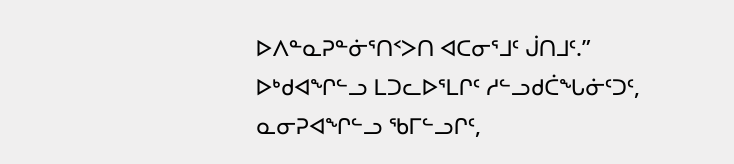ᐅᐱᓐᓇᕈᓐᓃᕐᑎᑉᐳᑎ ᐊᑕᓂᕐᒧᑦ ᒎᑎᒧᑦ.”
ᐅᒃᑯᐊᖏᓪᓗ ᒪᑐᓚᐅᕐᒪᒋᑦ ᓱᓪᓗᑯᑖᖓᓃᑦᑐᑦ, ᓇᓂᕈᐊᖏᓪᓗ ᖃᒥᓪᓗᒋᑦ,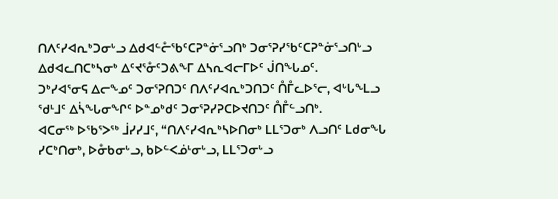ᑎᐱᑦᓯᐊᕆᒃᑐᓂᒡᓗ ᐃᑯᐊᓪᓔᖃᑦᑕᕈᓐᓃᕐᓗᑎᒃ ᑐᓂᕐᕈᓯᖃᑦᑕᕈᓐᓃᕐᓗᑎᒡᓗ ᐃᑯᐊᓚᑎᑕᒃᓴᓂᒃ ᐃᑦᔪᕐᓁᑦᑐᕕᖕᒥ ᐃᓴᕆᐊᓕᒥᐅᑦ ᒎᑎᖓᓄᑦ.
ᑐᒃᓯᐊᕐᓂᕋ ᐃᓕᖕᓄᑦ ᑐᓂᕐᕈᑎᑐᑦ ᑎᐱᑦᓯᐊᕆᒃᑐᑎᑐᑦ ᑍᒤᓚᐅᕐᓕ, ᐊᒡᒐᖕᒪᓗ ᖁᒻᒧᑦ ᐃᓵᖓᓂᖏᑦ ᐅᓐᓄᒃᑯᑦ ᑐᓂᕐᕈᓯᕈᑕᐅᔪᑎᑐᑦ ᑍᒤᓪᓗᑎᒃ.
ᐊᑕᓂᖅ ᐅᖃᕐᐳᖅ ᒨᓯᓯᒧᑦ, “ᑎᐱᑦᓯᐊᕆᒃᓴᐅᑎᓂᒃ ᒪᒪᕐᑐᓂᒃ ᐱᓗᑎᑦ ᒪᑯᓂᖓ ᓯᑕᒃᑎᓂᒃ, ᐅᓁᑲᓂᒡᓗ, ᑲᐅᓪᐸᓅᒻᓂᒡᓗ, ᒪᒪᕐᑐᓂᒡᓗ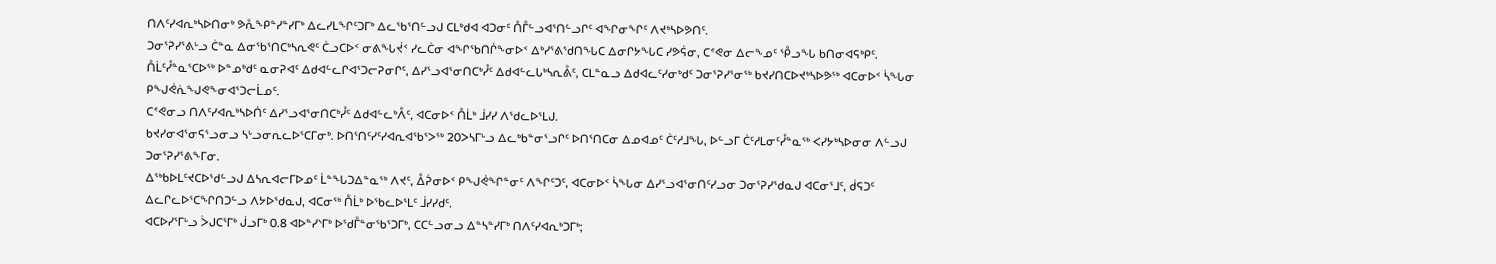ᑎᐱᑦᓯᐊᕆᒃᓴᐅᑎᓂᒃ ᕗᕅᖕᑭᓐᓯᓐᓯᒥᒃ ᐃᓚᓯᒪᖏᑦᑐᒥᒃ ᐃᓚᖃᕐᑎᓪᓗᒍ ᑕᒪᒃᑯᐊ ᐊᑐᓂᑦ ᑍᒤᓪᓗᐊᕐᑎᓪᓗᒋᑦ ᐊᖏᓂᖏᑦ ᐱᔪᒃᓴᐅᕗᑎᑦ.
ᑐᓂᕐᕈᓯᕐᕕᒡᓗ ᑖᓐᓇ ᐃᓂᖃᕐᑎᑕᒃᓴᕆᕙᑦ ᑖᓗᑕᐅᑉ ᓂᕕᖓᔫᑉ ᓯᓚᑖᓂ ᐊᖏᖃᑎᒌᖕᓂᐅᑉ ᐃᒃᓯᕐᕕᖁᑎᖓᑕ ᐃᓂᒋᔭᖓᑕ ᓯᕗᕌᓂ, ᑕᕝᕙᓂ ᐃᓕᖕᓄᑦ ᕾᓗᖓ ᑲᑎᓂᐊᕋᒃᑭᑦ.
ᑍᒫᑦᓮᓐᓇᕐᑕᐅᖅ ᐅᓐᓄᒃᑯᑦ ᓇᓂᕈᐊᑦ ᐃᑯᐊᓪᓚᒋᐊᕐᑐᓕᕈᓂᒋᑦ, ᐃᓯᕐᓗᐊᕐᓂᑎᑕᒃᓮᑦ ᐃᑯᐊᓪᓚᒐᒃᓴᕆᕔᑦ, ᑕᒪᓐᓇᓗ ᐃᑯᐊᓚᑦᓯᓂᒃᑯᑦ ᑐᓂᕐᕈᓯᕐᓂᖅ ᑲᔪᓯᑎᑕᐅᔪᒃᓴᐅᕗᖅ ᐊᑕᓂᐅᑉ ᓵᖓᓂ ᑭᖑᕚᕇᖑᕙᖕᓂᐊᕐᑐᓕᒫᓄᑦ.
ᑕᕝᕙᓂᓗ ᑎᐱᑦᓯᐊᕆᒃᓴᐅᑏᑦ ᐃᓯᕐᓗᐊᕐᓂᑎᑕᒃᓮᑦ ᐃᑯᐊᓪᓚᒃᐰᑦ, ᐊᑕᓂᐅᑉ ᑍᒫᒃ ᒨᓯᓯ ᐱᖁᓚᐅᕐᒪᒍ.
ᑲᔪᓯᓂᐊᕐᓂᕋᕐᓗᓂᓗ ᓴᒡᓗᓂᕆᓚᐅᕐᑕᒥᓂᒃ. ᐅᑎᕐᑎᑦᓯᑦᓯᐊᕆᐊᖃᕐᐳᖅ 20ᐳᓴᒥᒡᓗ ᐃᓚᒃᑲᓐᓂᕐᓗᒋᑦ ᐅᑎᕐᑎᑕᓂ ᐃᓄᐊᓄᑦ ᑖᑦᓱᒧᖓ, ᐅᓪᓗᒥ ᑖᑦᓱᒪᓂᑦᓮᓐᓇᖅ ᐸᓯᔭᒃᓴᐅᓂᓂ ᐱᓪᓗᒍ ᑐᓂᕐᕈᓯᕐᕕᖕᒥᓂ.
ᐃᖅᑲᐅᒪᑦᔪᑕᐅᖁᓪᓗᒍ ᐃᓴᕆᐊᓕᒥᐅᓄᑦ ᒫᓐᖓᑐᐃᓐᓇᖅ ᐱᔪᑦ, ᐂᕉᓂᐅᑉ ᑭᖑᕚᖏᓐᓂᑦ ᐱᖏᑦᑐᑦ, ᐊᑕᓂᐅᑉ ᓵᖓᓂ ᐃᓯᕐᓗᐊᕐᓂᑎᑦᓯᓗᓂ ᑐᓂᕐᕈᓯᖁᓇᒍ ᐊᑕᓂᕐᒧᑦ, ᑰᕋᑐᑦ ᐃᓚᒋᓚᐅᕐᑕᖏᑎᑐᓪᓗ ᐱᔭᐅᖁᓇᒍ, ᐊᑕᓂᖅ ᑍᒫᒃ ᐅᖃᓚᐅᕐᒪᑦ ᒨᓯᓯᑯᑦ.
ᐊᑕᐅᓯᕐᒥᒡᓗ ᐴᒍᑕᕐᒥᒃ ᒎᓗᒥᒃ 0.8 ᐊᐅᓐᓯᔅᒥᒃ ᐅᖁᒤᓐᓂᖃᕐᑐᒥᒃ, ᑕᑕᓪᓗᓂᓗ ᐃᓐᓴᓐᓯᒥᒃ ᑎᐱᑦᓯᐊᕆᒃᑐᒥᒃ;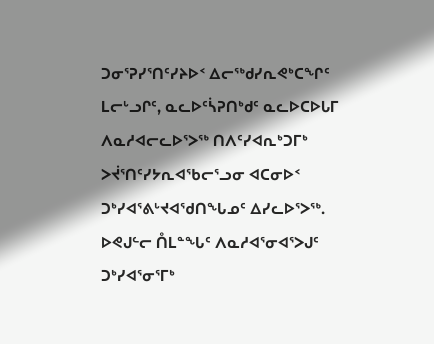ᑐᓂᕐᕈᓯᕐᑎᑦᓯᔨᐅᑉ ᐃᓕᖅᑯᓯᕆᕙᒃᑕᖏᑦ ᒪᓕᒡᓗᒋᑦ, ᓇᓚᐅᑦᓵᕈᑎᒃᑯᑦ ᓇᓚᐅᑕᐅᒐᒥ ᐱᓇᓱᐊᓕᓚᐅᕐᐳᖅ ᑎᐱᑦᓯᐊᕆᒃᑐᒥᒃ ᐳᔫᕐᑎᑦᓯᔭᕆᐊᖃᓕᕐᓗᓂ ᐊᑕᓂᐅᑉ ᑐᒃᓯᐊᕐᕕᒡᔪᐊᖁᑎᖓᓄᑦ ᐃᓯᓚᐅᕐᐳᖅ.
ᐅᕙᒍᓪᓕ ᑍᒪᓐᖓᑦ ᐱᓇᓱᐊᕐᓂᐊᕐᐳᒍᑦ ᑐᒃᓯᐊᕐᓂᕐᒥᒃ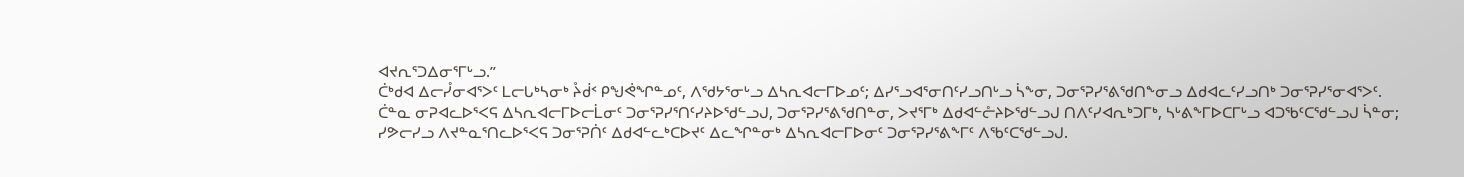ᐊᔪᕆᕐᑐᐃᓂᕐᒥᒡᓗ.”
ᑖᒃᑯᐊ ᐃᓕᓮᓂᐊᕐᐳᑦ ᒪᓕᒐᒃᓴᓂᒃ ᔧᑰᑉ ᑭᖑᕚᖏᓐᓄᑦ, ᐱᖁᔭᕐᓂᒡᓗ ᐃᓴᕆᐊᓕᒥᐅᓄᑦ; ᐃᓯᕐᓗᐊᕐᓂᑎᑦᓯᓗᑎᒡᓗ ᓵᖕᓂ, ᑐᓂᕐᕈᓯᕐᕕᖁᑎᖕᓂᓗ ᐃᑯᐊᓚᑦᓯᓗᑎᒃ ᑐᓂᕐᕈᓯᕐᓂᐊᕐᐳᑦ.
ᑖᓐᓇ ᓂᕈᐊᓚᐅᕐᐸᕋ ᐃᓴᕆᐊᓕᒥᐅᓕᒫᓂᑦ ᑐᓂᕐᕈᓯᕐᑎᑦᓯᔨᐅᖁᓪᓗᒍ, ᑐᓂᕐᕈᓯᕐᕕᖁᑎᓐᓂ, ᐳᔪᕐᒥᒃ ᐃᑯᐊᓪᓔᔨᐅᖁᓪᓗᒍ ᑎᐱᑦᓯᐊᕆᒃᑐᒥᒃ, ᓴᒡᕕᖕᒥᐅᑕᒥᒡᓗ ᐊᑐᖃᑦᑕᖁᓪᓗᒍ ᓵᓐᓂ; ᓯᕗᓕᓯᓗ ᐱᔪᓐᓇᕐᑎᓚᐅᕐᐸᕋ ᑐᓂᕐᕈᑏᑦ ᐃᑯᐊᓪᓚᒃᑕᐅᔪᑦ ᐃᓚᖏᓐᓂᒃ ᐃᓴᕆᐊᓕᒥᐅᓂᑦ ᑐᓂᕐᕈᓯᕐᕕᖕᒥᑦ ᐱᖃᑦᑕᖁᓪᓗᒍ.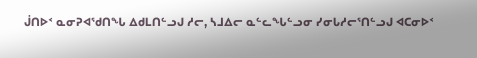ᒎᑎᐅᑉ ᓇᓂᕈᐊᖁᑎᖓ ᐃᑯᒪᑎᓪᓗᒍ ᓱᓕ, ᓴᒧᐃᓕ ᓇᓪᓚᖓᓪᓗᓂ ᓯᓂᒐᓱᓕᕐᑎᓪᓗᒍ ᐊᑕᓂᐅᑉ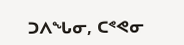ᑐᐱᖓᓂ, ᑕᕝᕙᓂ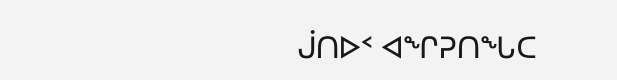ᒎᑎᐅᑉ ᐊᖏᕈᑎᖓᑕ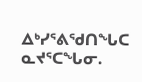ᐃᒃᓯᕐᕕᖁᑎᖓᑕ ᓇᔪᕐᑕᖓᓂ.